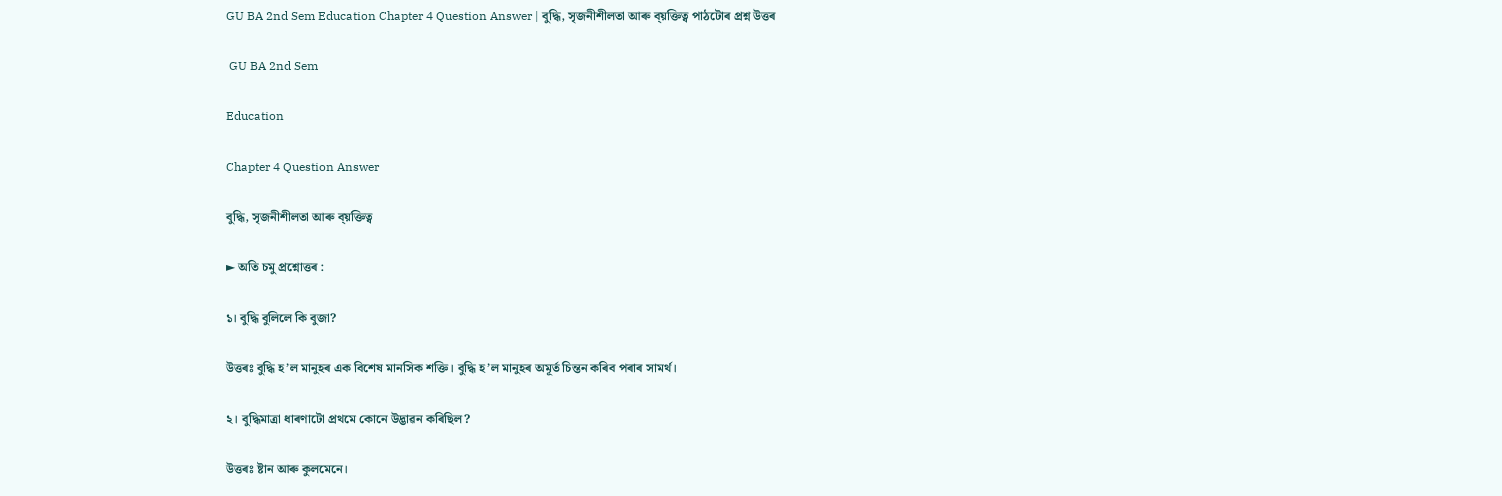GU BA 2nd Sem Education Chapter 4 Question Answer | বুদ্ধি, সৃজনীশীলতা আৰু ব্য়ক্তিত্ব পাঠটোৰ প্ৰশ্ন উত্তৰ

 GU BA 2nd Sem

Education

Chapter 4 Question Answer

বুদ্ধি, সৃজনীশীলতা আৰু ব্য়ক্তিত্ব

► অতি চমু প্রশ্নোত্তৰ :

১। বুদ্ধি বুলিলে কি বুজা?

উত্তৰঃ বুদ্ধি হ’ল মানুহৰ এক বিশেষ মানসিক শক্তি। বুদ্ধি হ’ল মানুহৰ অমূৰ্ত চিন্তন কৰিব পৰাৰ সামর্থ।

২। বুদ্ধিমাত্ৰা ধাৰণাটো প্রথমে কোনে উদ্ভাৱন কৰিছিল?

উত্তৰঃ ষ্টান আৰু কুলমেনে।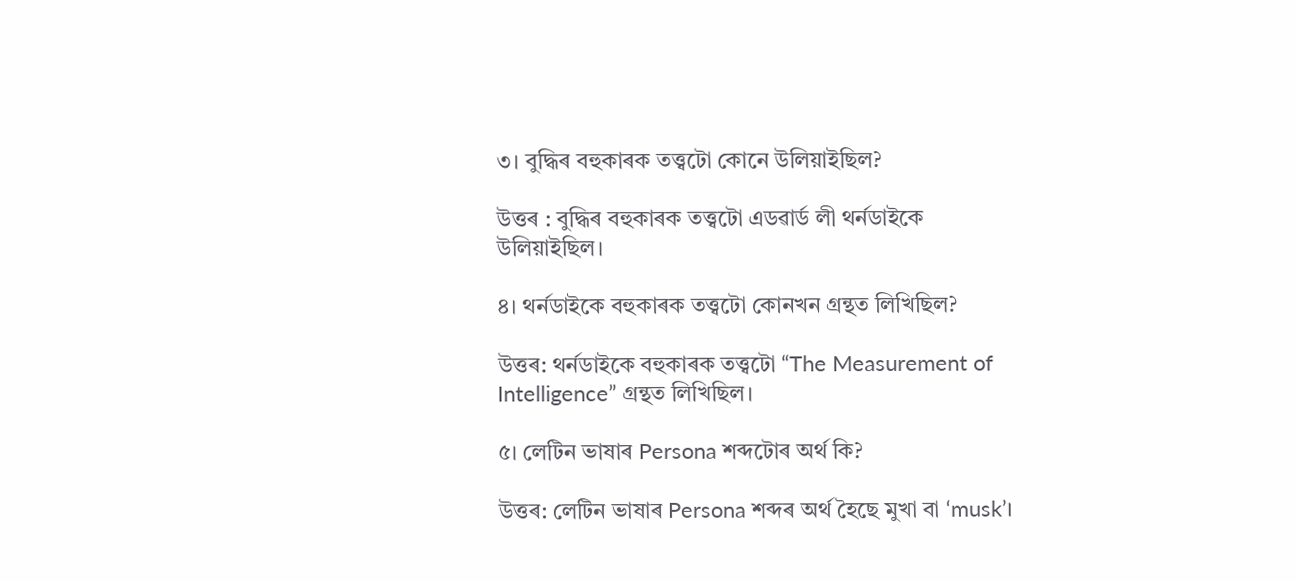৩। বুদ্ধিৰ বহুকাৰক তত্ত্বটো কোনে উলিয়াইছিল?

উত্তৰ : বুদ্ধিৰ বহুকাৰক তত্ত্বটো এডৱাৰ্ড লী থর্নডাইকে উলিয়াইছিল।

৪। থর্নডাইকে বহুকাৰক তত্ত্বটো কোনখন গ্ৰন্থত লিখিছিল?

উত্তৰ: থর্নডাইকে বহুকাৰক তত্ত্বটো “The Measurement of Intelligence” গ্রন্থত লিখিছিল।

৫। লেটিন ভাষাৰ Persona শব্দটোৰ অৰ্থ কি?

উত্তৰ: লেটিন ভাষাৰ Persona শব্দৰ অৰ্থ হৈছে মুখা বা ‘musk’।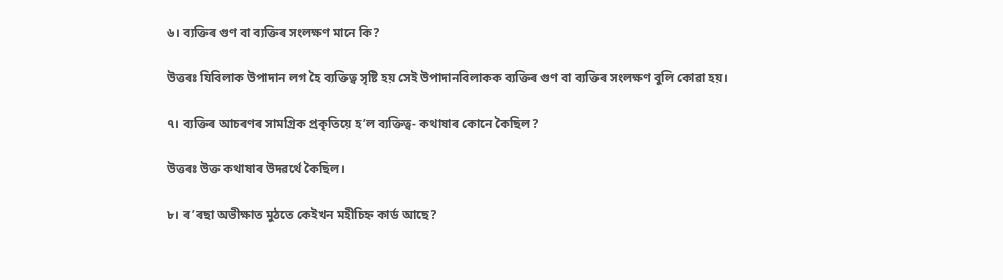৬। ব্যক্তিৰ গুণ বা ব্যক্তিৰ সংলক্ষণ মানে কি?

উত্তৰঃ যিবিলাক উপাদান লগ হৈ ব্যক্তিত্ব সৃষ্টি হয় সেই উপাদানবিলাকক ব্যক্তিৰ গুণ বা ব্যক্তিৰ সংলক্ষণ বুলি কোৱা হয়।

৭। ব্যক্তিৰ আচৰণৰ সামগ্রিক প্রকৃতিয়ে হ’ল ব্যক্তিত্ব- কথাষাৰ কোনে কৈছিল?

উত্তৰঃ উক্ত কথাষাৰ উদৱৰ্থে কৈছিল।

৮। ৰ’ৰছা অভীক্ষাত মুঠতে কেইখন মহীচিহ্ন কার্ড আছে?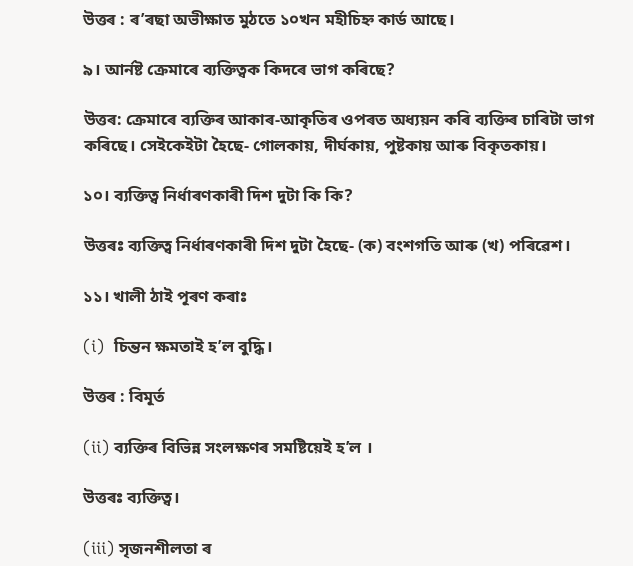উত্তৰ : ৰ’ৰছা অভীক্ষাত মুঠতে ১০খন মহীচিহ্ন কার্ড আছে।

৯। আৰ্নষ্ট ক্ৰেমাৰে ব্যক্তিত্বক কিদৰে ভাগ কৰিছে?

উত্তৰ: ক্ৰেমাৰে ব্যক্তিৰ আকাৰ-আকৃতিৰ ওপৰত অধ্যয়ন কৰি ব্যক্তিৰ চাৰিটা ভাগ কৰিছে। সেইকেইটা হৈছে- গোলকায়, দীর্ঘকায়, পুষ্টকায় আৰু বিকৃতকায়।

১০। ব্যক্তিত্ব নির্ধাৰণকাৰী দিশ দুটা কি কি?

উত্তৰঃ ব্যক্তিত্ব নির্ধাৰণকাৰী দিশ দুটা হৈছে- (ক) বংশগতি আৰু (খ) পৰিৱেশ।

১১। খালী ঠাই পূৰণ কৰাঃ

(i)  চিন্তন ক্ষমতাই হ’ল বুদ্ধি।

উত্তৰ : বিমূর্ত

(ii) ব্যক্তিৰ বিভিন্ন সংলক্ষণৰ সমষ্টিয়েই হ’ল ।

উত্তৰঃ ব্যক্তিত্ব।

(iii) সৃজনশীলতা ৰ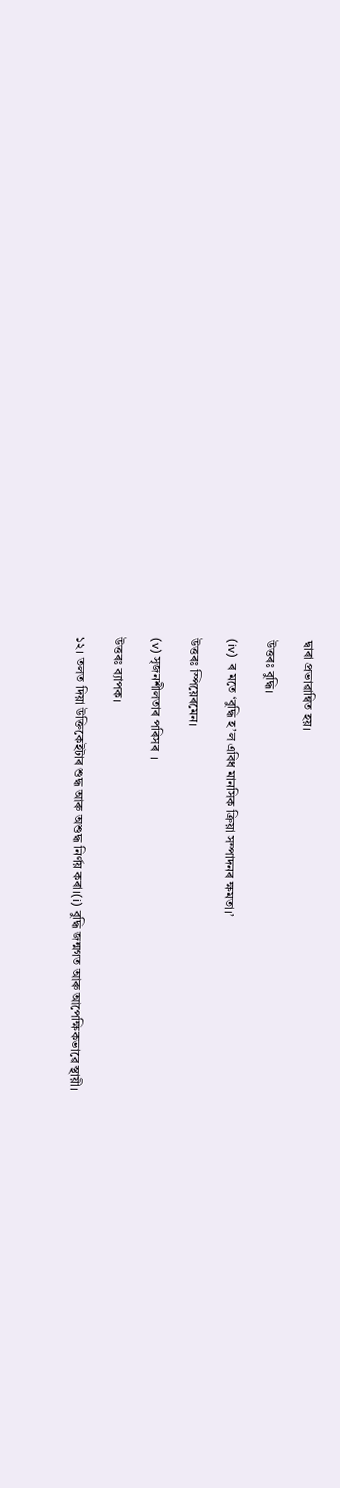দ্বাৰা প্ৰভাৱান্বিত হয়।

উত্তৰঃ বুদ্ধি।

(iv)  ৰ মতে ‘বুদ্ধি হ’ল এবিধ মানসিক ক্রিয়া সম্পাদনৰ ক্ষমতা।’

উত্তৰঃ স্পিয়েৰমেন।

(v) সৃজনশীলতাৰ পৰিসৰ  ।

উত্তৰঃ ব্যাপক।

১২। তলত দিয়া উক্তিকেইটাৰ শুদ্ধ আৰু অশুদ্ধ নিৰ্ণয় কৰা।(i) বুদ্ধি জন্মগত আৰু আপেক্ষিকভাৱে স্থায়ী।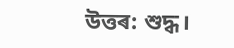উত্তৰ: শুদ্ধ।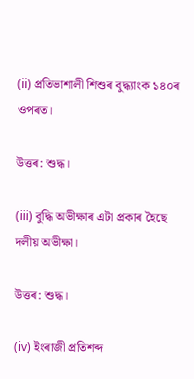(ii) প্রতিভাশালী শিশুৰ বুদ্ধ্যাংক ১৪০ৰ ওপৰত।

উত্তৰ: শুদ্ধ।

(iii) বুদ্ধি অভীক্ষাৰ এটা প্ৰকাৰ হৈছে দলীয় অভীক্ষা।

উত্তৰ: শুদ্ধ।

(iv) ইংৰাজী প্রতিশব্দ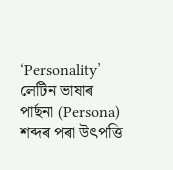‘Personality’ লেটিন ভাষাৰ পাৰ্ছনা (Persona) শব্দৰ পৰা উৎপত্তি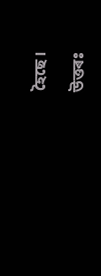হৈছে।

উত্তৰঃ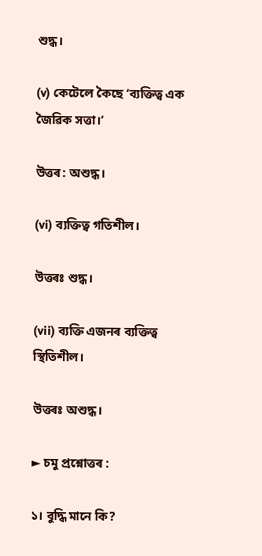শুদ্ধ।

(v) কেটেলে কৈছে ‘ব্যক্তিত্ব এক জৈৱিক সত্তা।’

উত্তৰ: অশুদ্ধ।

(vi) ব্যক্তিত্ব গতিশীল।

উত্তৰঃ শুদ্ধ।

(vii) ব্যক্তি এজনৰ ব্যক্তিত্ব স্থিতিশীল।

উত্তৰঃ অশুদ্ধ।

► চমু প্রশ্নোত্তৰ :

১। বুদ্ধি মানে কি?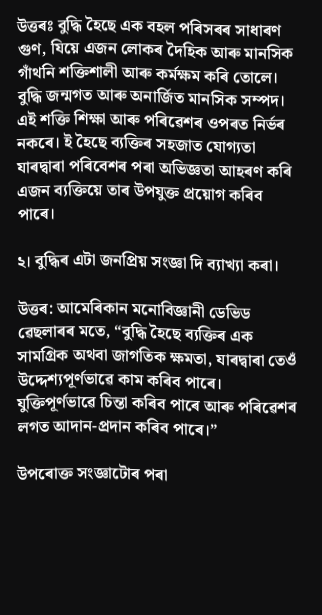উত্তৰঃ বুদ্ধি হৈছে এক বহল পৰিসৰৰ সাধাৰণ গুণ, যিয়ে এজন লোকৰ দৈহিক আৰু মানসিক গাঁথনি শক্তিশালী আৰু কৰ্মক্ষম কৰি তোলে। বুদ্ধি জন্মগত আৰু অনার্জিত মানসিক সম্পদ। এই শক্তি শিক্ষা আৰু পৰিৱেশৰ ওপৰত নিৰ্ভৰ নকৰে। ই হৈছে ব্যক্তিৰ সহজাত যোগ্যতা যাৰদ্বাৰা পৰিবেশৰ পৰা অভিজ্ঞতা আহৰণ কৰি এজন ব্যক্তিয়ে তাৰ উপযুক্ত প্রয়োগ কৰিব পাৰে।

২। বুদ্ধিৰ এটা জনপ্রিয় সংজ্ঞা দি ব্যাখ্যা কৰা।

উত্তৰ: আমেৰিকান মনোবিজ্ঞানী ডেভিড ৱেছলাৰৰ মতে, “বুদ্ধি হৈছে ব্যক্তিৰ এক সামগ্রিক অথবা জাগতিক ক্ষমতা, যাৰদ্বাৰা তেওঁ উদ্দেশ্যপূৰ্ণভাৱে কাম কৰিব পাৰে। যুক্তিপূর্ণভাৱে চিন্তা কৰিব পাৰে আৰু পৰিৱেশৰ লগত আদান-প্রদান কৰিব পাৰে।”

উপৰোক্ত সংজ্ঞাটোৰ পৰা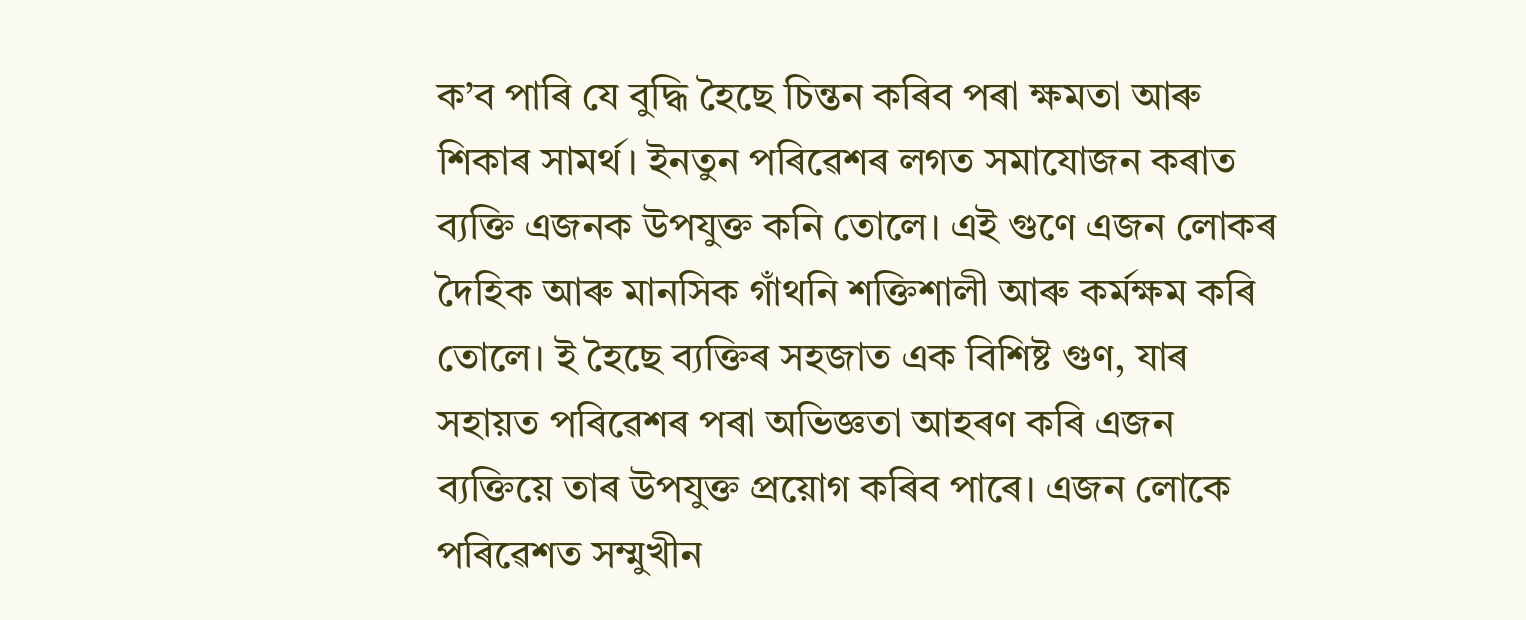ক’ব পাৰি যে বুদ্ধি হৈছে চিন্তন কৰিব পৰা ক্ষমতা আৰু শিকাৰ সামৰ্থ। ইনতুন পৰিৱেশৰ লগত সমাযোজন কৰাত ব্যক্তি এজনক উপযুক্ত কনি তোলে। এই গুণে এজন লোকৰ দৈহিক আৰু মানসিক গাঁথনি শক্তিশালী আৰু কৰ্মক্ষম কৰি তোলে। ই হৈছে ব্যক্তিৰ সহজাত এক বিশিষ্ট গুণ, যাৰ সহায়ত পৰিৱেশৰ পৰা অভিজ্ঞতা আহৰণ কৰি এজন ব্যক্তিয়ে তাৰ উপযুক্ত প্ৰয়োগ কৰিব পাৰে। এজন লোকে পৰিৱেশত সম্মুখীন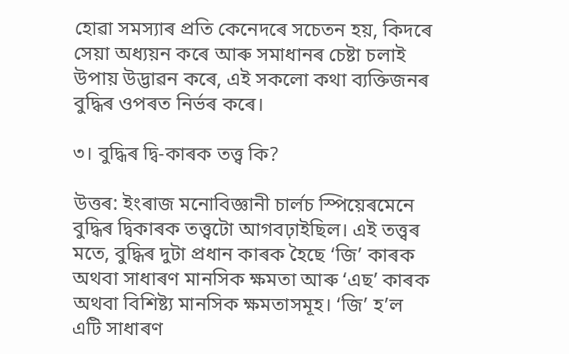হোৱা সমস্যাৰ প্ৰতি কেনেদৰে সচেতন হয়, কিদৰে সেয়া অধ্যয়ন কৰে আৰু সমাধানৰ চেষ্টা চলাই উপায় উদ্ভাৱন কৰে, এই সকলো কথা ব্যক্তিজনৰ বুদ্ধিৰ ওপৰত নিৰ্ভৰ কৰে।

৩। বুদ্ধিৰ দ্বি-কাৰক তত্ত্ব কি?

উত্তৰ: ইংৰাজ মনোবিজ্ঞানী চাৰ্লচ স্পিয়েৰমেনে বুদ্ধিৰ দ্বিকাৰক তত্ত্বটো আগবঢ়াইছিল। এই তত্ত্বৰ মতে, বুদ্ধিৰ দুটা প্ৰধান কাৰক হৈছে ‘জি’ কাৰক অথবা সাধাৰণ মানসিক ক্ষমতা আৰু ‘এছ’ কাৰক অথবা বিশিষ্ট্য মানসিক ক্ষমতাসমূহ। ‘জি’ হ’ল এটি সাধাৰণ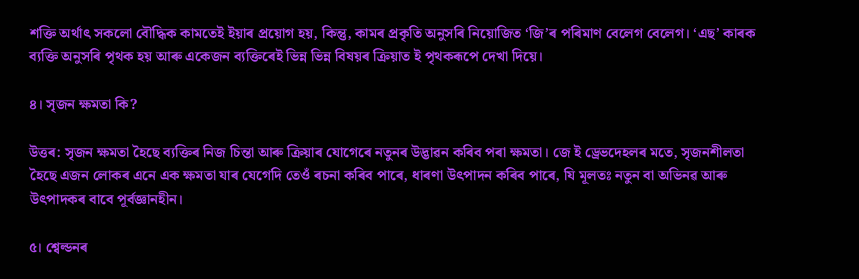শক্তি অর্থাৎ সকলো বৌদ্ধিক কামতেই ইয়াৰ প্ৰয়োগ হয়, কিন্তু, কামৰ প্ৰকৃতি অনুসৰি নিয়োজিত ‘জি’ৰ পৰিমাণ বেলেগ বেলেগ। ‘এছ’ কাৰক ব্যক্তি অনুসৰি পৃথক হয় আৰু একেজন ব্যক্তিৰেই ভিন্ন ভিন্ন বিষয়ৰ ক্ৰিয়াত ই পৃথকৰূপে দেখা দিয়ে।

৪। সৃজন ক্ষমতা কি?

উত্তৰ: সৃজন ক্ষমতা হৈছে ব্যক্তিৰ নিজ চিন্তা আৰু ক্ৰিয়াৰ যোগেৰে নতুনৰ উদ্ভাৱন কৰিব পৰা ক্ষমতা। জে ই ড্ৰেভদেহলৰ মতে, সৃজনশীলতা হৈছে এজন লোকৰ এনে এক ক্ষমতা যাৰ যেগেদি তেওঁ ৰচনা কৰিব পাৰে, ধাৰণা উৎপাদন কৰিব পাৰে, যি মূলতঃ নতুন বা অভিনৱ আৰু উৎপাদকৰ বাবে পূর্বজ্ঞানহীন।

৫। শ্বেল্ডনৰ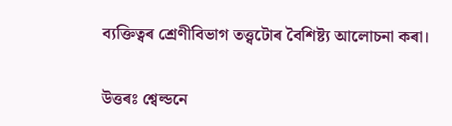ব্যক্তিত্বৰ শ্ৰেণীবিভাগ তত্ত্বটোৰ বৈশিষ্ট্য আলোচনা কৰা।

উত্তৰঃ শ্বেল্ডনে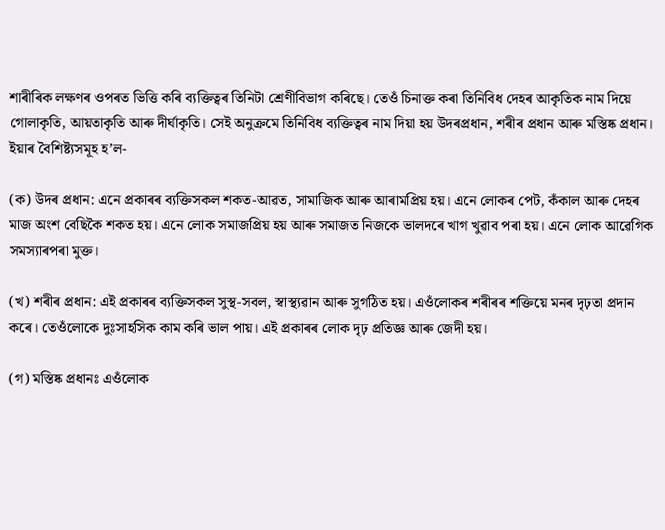শাৰীৰিক লক্ষণৰ ওপৰত ভিত্তি কৰি ব্যক্তিত্বৰ তিনিটা শ্ৰেণীবিভাগ কৰিছে। তেওঁ চিনাক্ত কৰা তিনিবিধ দেহৰ আকৃতিক নাম দিয়ে গোলাকৃতি, আয়তাকৃতি আৰু দীর্ঘাকৃতি। সেই অনুক্রমে তিনিবিধ ব্যক্তিত্বৰ নাম দিয়া হয় উদৰপ্ৰধান, শৰীৰ প্ৰধান আৰু মস্তিষ্ক প্রধান। ইয়াৰ বৈশিষ্ট্যসমূহ হ’ল-

(ক) উদৰ প্ৰধান: এনে প্ৰকাৰৰ ব্যক্তিসকল শকত-আৱত, সামাজিক আৰু আৰামপ্রিয় হয়। এনে লোকৰ পেট, কঁকাল আৰু দেহৰ মাজ অংশ বেছিকৈ শকত হয়। এনে লোক সমাজপ্রিয় হয় আৰু সমাজত নিজকে ভালদৰে খাগ খুৱাব পৰা হয়। এনে লোক আৱেগিক সমস্যাৰপৰা মুক্ত।

(খ) শৰীৰ প্ৰধান: এই প্ৰকাৰৰ ব্যক্তিসকল সুস্থ-সবল, স্বাস্থ্যৱান আৰু সুগঠিত হয়। এওঁলোকৰ শৰীৰৰ শক্তিয়ে মনৰ দৃঢ়তা প্রদান কৰে। তেওঁলোকে দুঃসাহসিক কাম কৰি ভাল পায়। এই প্ৰকাৰৰ লোক দৃঢ় প্রতিজ্ঞ আৰু জেদী হয়।

(গ) মস্তিষ্ক প্রধানঃ এওঁলোক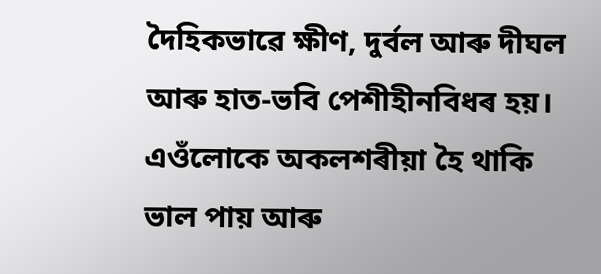দৈহিকভাৱে ক্ষীণ, দুৰ্বল আৰু দীঘল আৰু হাত-ভবি পেশীহীনবিধৰ হয়। এওঁলোকে অকলশৰীয়া হৈ থাকি ভাল পায় আৰু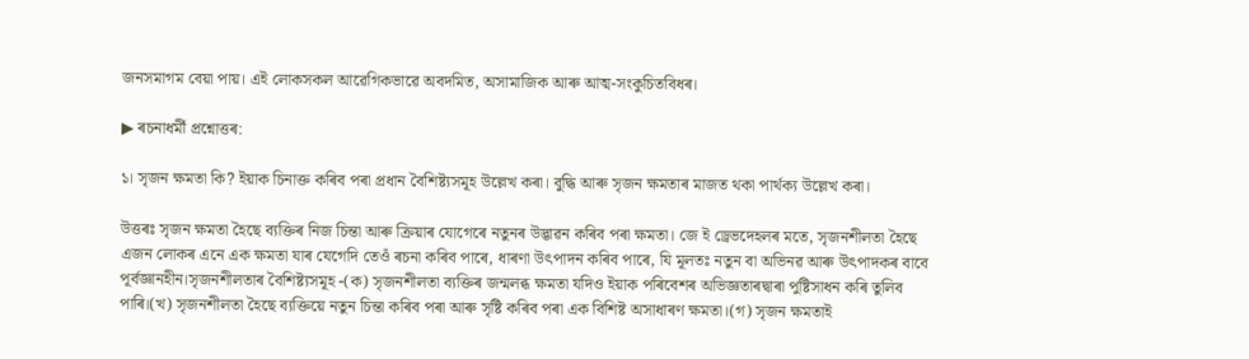জনসমাগম বেয়া পায়। এই লোকসকল আৱেগিকভাৱে অবদমিত, অসামাজিক আৰু আত্ম-সংকুচিতবিধৰ।

▶ ৰচনাধৰ্মী প্রশ্নোত্তৰ:

১। সৃজন ক্ষমতা কি? ইয়াক চিনাক্ত কৰিব পৰা প্ৰধান বৈশিষ্ট্যসমূহ উল্লেখ কৰা। বুদ্ধি আৰু সৃজন ক্ষমতাৰ মাজত থকা পাৰ্থক্য উল্লেখ কৰা।

উত্তৰঃ সৃজন ক্ষমতা হৈছে ব্যক্তিৰ নিজ চিন্তা আৰু ক্ৰিয়াৰ যোগেৰে নতুনৰ উদ্ভাৱন কৰিব পৰা ক্ষমতা। জে ই ড্ৰেভদেহলৰ মতে, সৃজনশীলতা হৈছে এজন লোকৰ এনে এক ক্ষমতা যাৰ যেগেদি তেওঁ ৰচনা কৰিব পাৰে, ধাৰণা উৎপাদন কৰিব পাৰে, যি মূলতঃ নতুন বা অভিনৱ আৰু উৎপাদকৰ বাবে পূর্বজ্ঞানহীন।সৃজনশীলতাৰ বৈশিষ্ট্যসমূহ -(ক) সৃজনশীলতা ব্যক্তিৰ জন্মলব্ধ ক্ষমতা যদিও ইয়াক পৰিবেশৰ অভিজ্ঞতাৰদ্বাৰা পুষ্টিসাধন কৰি তুলিব পাৰি।(খ) সৃজনশীলতা হৈছে ব্যক্তিয়ে নতুন চিন্তা কৰিব পৰা আৰু সৃষ্টি কৰিব পৰা এক বিশিষ্ট অসাধাৰণ ক্ষমতা।(গ) সৃজন ক্ষমতাই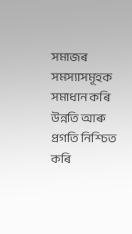সমাজৰ সমস্যাসমূহক সমাধান কৰি উন্নতি আৰু প্ৰগতি নিশ্চিত কৰি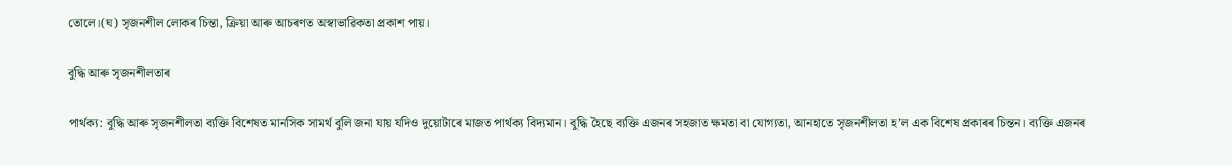তোলে।(ঘ) সৃজনশীল লোকৰ চিন্তা, ক্ৰিয়া আৰু আচৰণত অস্বাভাৱিকতা প্রকাশ পায়।

বুদ্ধি আৰু সৃজনশীলতাৰ

পাৰ্থক্য: বুদ্ধি আৰু সৃজনশীলতা ব্যক্তি বিশেষত মানসিক সামর্থ বুলি জনা যায় যদিও দুয়োটাৰে মাজত পাৰ্থক্য বিদ্যমান। বুদ্ধি হৈছে ব্যক্তি এজনৰ সহজাত ক্ষমতা বা যোগ্যতা, আনহাতে সৃজনশীলতা হ’ল এক বিশেষ প্ৰকাৰৰ চিন্তন। ব্যক্তি এজনৰ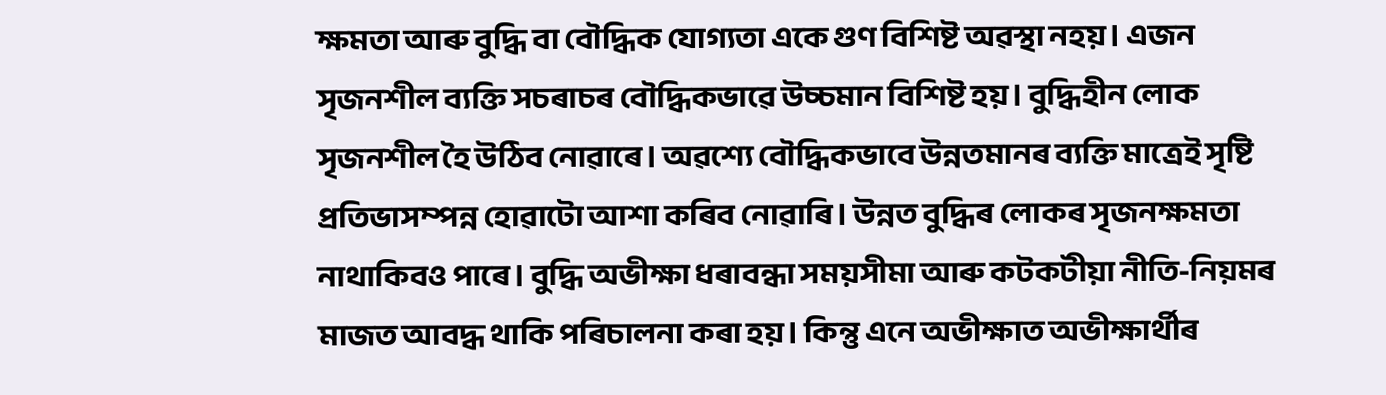ক্ষমতা আৰু বুদ্ধি বা বৌদ্ধিক যোগ্যতা একে গুণ বিশিষ্ট অৱস্থা নহয়। এজন সৃজনশীল ব্যক্তি সচৰাচৰ বৌদ্ধিকভাৱে উচ্চমান বিশিষ্ট হয়। বুদ্ধিহীন লোক সৃজনশীল হৈ উঠিব নোৱাৰে। অৱশ্যে বৌদ্ধিকভাবে উন্নতমানৰ ব্যক্তি মাত্রেই সৃষ্টি প্রতিভাসম্পন্ন হোৱাটো আশা কৰিব নোৱাৰি। উন্নত বুদ্ধিৰ লোকৰ সৃজনক্ষমতা নাথাকিবও পাৰে। বুদ্ধি অভীক্ষা ধৰাবন্ধা সময়সীমা আৰু কটকটীয়া নীতি-নিয়মৰ মাজত আবদ্ধ থাকি পৰিচালনা কৰা হয়। কিন্তু এনে অভীক্ষাত অভীক্ষাৰ্থীৰ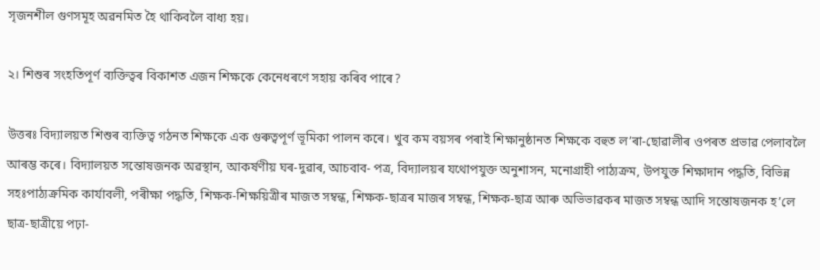সৃজনশীল গুণসমূহ অৱনমিত হৈ থাকিবলৈ বাধ্য হয়।

২। শিশুৰ সংহতিপূর্ণ ব্যক্তিত্বৰ বিকাশত এজন শিক্ষকে কেনেধৰণে সহায় কৰিব পাৰে?

উত্তৰঃ বিদ্যালয়ত শিশুৰ ব্যক্তিত্ব গঠনত শিক্ষকে এক গুৰুত্বপূর্ণ ভূমিকা পালন কৰে। খুব কম বয়সৰ পৰাই শিক্ষানুষ্ঠানত শিক্ষকে বহুত ল’ৰা-ছোৱালীৰ ওপৰত প্ৰভাৱ পেলাবলৈ আৰম্ভ কৰে। বিদ্যালয়ত সন্তোষজনক অৱস্থান, আকর্ষণীয় ঘৰ-দুৱাৰ, আচবাব- পত্র, বিদ্যালয়ৰ যথোপযুক্ত অনুশাসন, মনোগ্রাহী পাঠ্যক্রম, উপযুক্ত শিক্ষাদান পদ্ধতি, বিভিন্ন সহঃপাঠ্যক্রমিক কার্যাবলী, পৰীক্ষা পদ্ধতি, শিক্ষক-শিক্ষয়িত্ৰীৰ মাজত সম্বন্ধ, শিক্ষক-ছাত্ৰৰ মাজৰ সম্বন্ধ, শিক্ষক-ছাত্ৰ আৰু অভিভাৱকৰ মাজত সম্বন্ধ আদি সন্তোষজনক হ’লে ছাত্ৰ-ছাত্ৰীয়ে পঢ়া-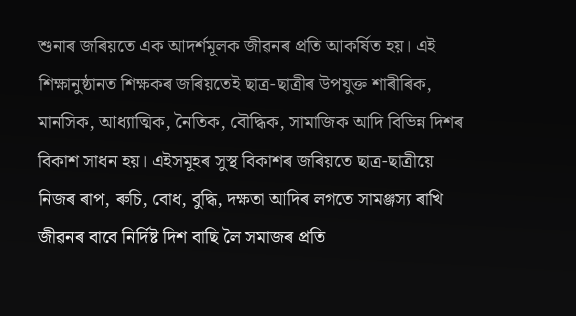শুনাৰ জৰিয়তে এক আদৰ্শমূলক জীৱনৰ প্ৰতি আকর্ষিত হয়। এই শিক্ষানুষ্ঠানত শিক্ষকৰ জৰিয়তেই ছাত্ৰ-ছাত্ৰীৰ উপযুক্ত শাৰীৰিক, মানসিক, আধ্যাত্মিক, নৈতিক, বৌদ্ধিক, সামাজিক আদি বিভিন্ন দিশৰ বিকাশ সাধন হয়। এইসমূহৰ সুস্থ বিকাশৰ জৰিয়তে ছাত্ৰ-ছাত্ৰীয়ে নিজৰ ৰাপ, ৰুচি, বোধ, বুদ্ধি, দক্ষতা আদিৰ লগতে সামঞ্জস্য ৰাখি জীৱনৰ বাবে নির্দিষ্ট দিশ বাছি লৈ সমাজৰ প্ৰতি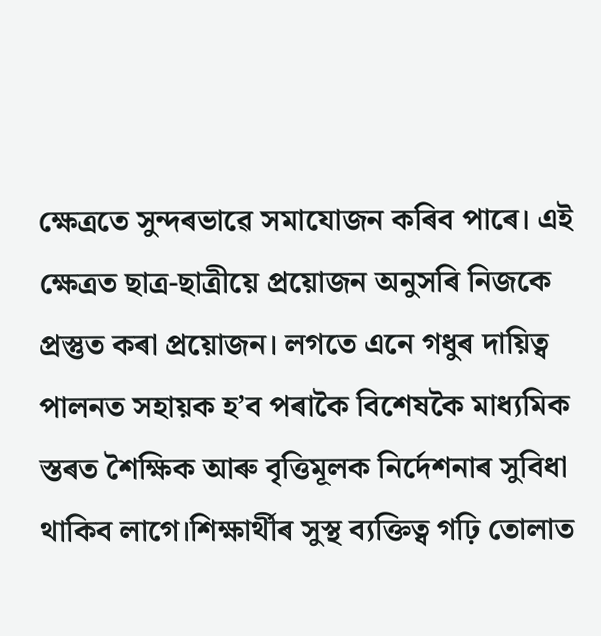ক্ষেত্ৰতে সুন্দৰভাৱে সমাযোজন কৰিব পাৰে। এই ক্ষেত্ৰত ছাত্র-ছাত্ৰীয়ে প্রয়োজন অনুসৰি নিজকে প্রস্তুত কৰা প্ৰয়োজন। লগতে এনে গধুৰ দায়িত্ব পালনত সহায়ক হ’ব পৰাকৈ বিশেষকৈ মাধ্যমিক স্তৰত শৈক্ষিক আৰু বৃত্তিমূলক নির্দেশনাৰ সুবিধা থাকিব লাগে।শিক্ষাৰ্থীৰ সুস্থ ব্যক্তিত্ব গঢ়ি তোলাত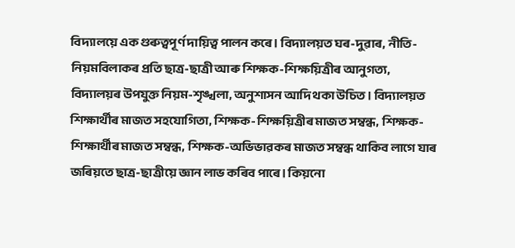বিদ্যালয়ে এক গুৰুত্বপূৰ্ণ দায়িত্ব পালন কৰে। বিদ্যালয়ত ঘৰ-দুৱাৰ, নীতি-নিয়মবিলাকৰ প্ৰতি ছাত্ৰ-ছাত্ৰী আৰু শিক্ষক-শিক্ষয়িত্ৰীৰ আনুগত্য, বিদ্যালয়ৰ উপযুক্ত নিয়ম-শৃঙ্খলা, অনুশাসন আদি থকা উচিত। বিদ্যালয়ত শিক্ষার্থীৰ মাজত সহযোগিতা, শিক্ষক-শিক্ষয়িত্ৰীৰ মাজত সম্বন্ধ, শিক্ষক-শিক্ষার্থীৰ মাজত সম্বন্ধ, শিক্ষক-অভিভাৱকৰ মাজত সম্বন্ধ থাকিব লাগে যাৰ জৰিয়তে ছাত্ৰ-ছাত্ৰীয়ে জ্ঞান লাভ কৰিব পাৰে। কিয়নো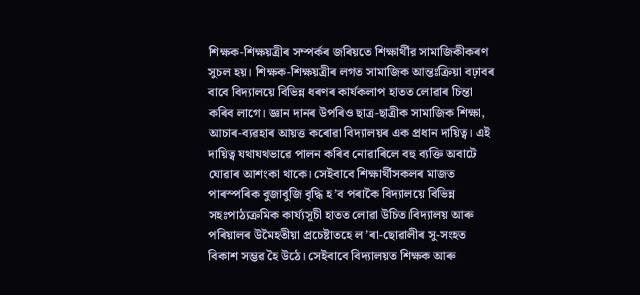শিক্ষক-শিক্ষয়ত্ৰীৰ সম্পৰ্কৰ জৰিয়তে শিক্ষার্থীর সামাজিকীকৰণ সুচল হয়। শিক্ষক-শিক্ষয়ত্ৰীৰ লগত সামাজিক আন্তঃক্রিয়া বঢ়াবৰ বাবে বিদ্যালয়ে বিভিন্ন ধৰণৰ কাৰ্যকলাপ হাতত লোৱাৰ চিন্তা কৰিব লাগে। জ্ঞান দানৰ উপৰিও ছাত্র-ছাত্রীক সামাজিক শিক্ষা, আচাৰ-ব্যৱহাৰ আয়ত্ত কৰোৱা বিদ্যালয়ৰ এক প্রধান দায়িত্ব। এই দায়িত্ব যথাযথভাৱে পালন কৰিব নোৱাৰিলে বহু ব্যক্তি অবাটে যোৱাৰ আশংকা থাকে। সেইবাবে শিক্ষার্থীসকলৰ মাজত পাৰস্পৰিক বুজাবুজি বৃদ্ধি হ’ব পৰাকৈ বিদ্যালয়ে বিভিন্ন সহঃপাঠ্যক্রমিক কাৰ্য্যসূচী হাতত লোৱা উচিত।বিদ্যালয় আৰু পৰিয়ালৰ উমৈহতীয়া প্ৰচেষ্টাতহে ল’ৰা-ছোৱালীৰ সু-সংহত বিকাশ সম্ভৱ হৈ উঠে। সেইবাবে বিদ্যালয়ত শিক্ষক আৰু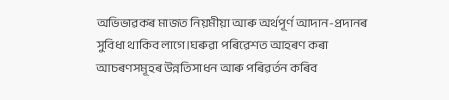অভিভাৱকৰ মাজত নিয়মীয়া আৰু অর্থপূর্ণ আদান-প্রদানৰ সুবিধা থাকিব লাগে।ঘৰুৱা পৰিৱেশত আহৰণ কৰা আচৰণসমূহৰ উন্নতিসাধন আৰু পৰিৱৰ্তন কৰিব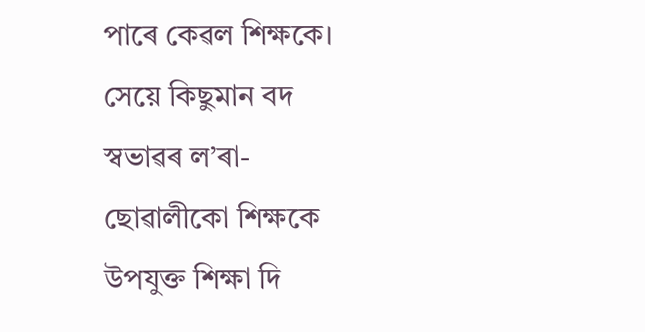পাৰে কেৱল শিক্ষকে। সেয়ে কিছুমান বদ স্বভাৱৰ ল’ৰা-ছোৱালীকো শিক্ষকে উপযুক্ত শিক্ষা দি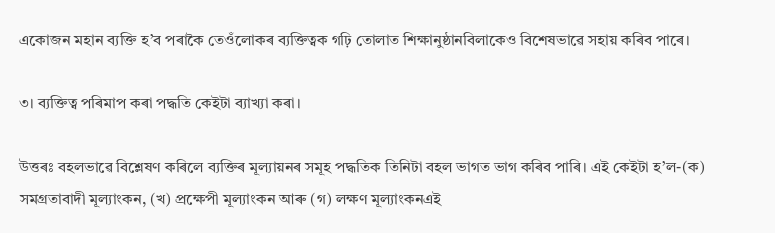একোজন মহান ব্যক্তি হ’ব পৰাকৈ তেওঁলোকৰ ব্যক্তিত্বক গঢ়ি তোলাত শিক্ষানুষ্ঠানবিলাকেও বিশেষভাৱে সহায় কৰিব পাৰে।

৩। ব্যক্তিত্ব পৰিমাপ কৰা পদ্ধতি কেইটা ব্যাখ্যা কৰা।

উত্তৰঃ বহলভাৱে বিশ্লেষণ কৰিলে ব্যক্তিৰ মূল্যায়নৰ সমূহ পদ্ধতিক তিনিটা বহল ভাগত ভাগ কৰিব পাৰি। এই কেইটা হ’ল-(ক) সমগ্রতাবাদী মূল্যাংকন, (খ) প্রক্ষেপী মূল্যাংকন আৰু (গ) লক্ষণ মূল্যাংকনএই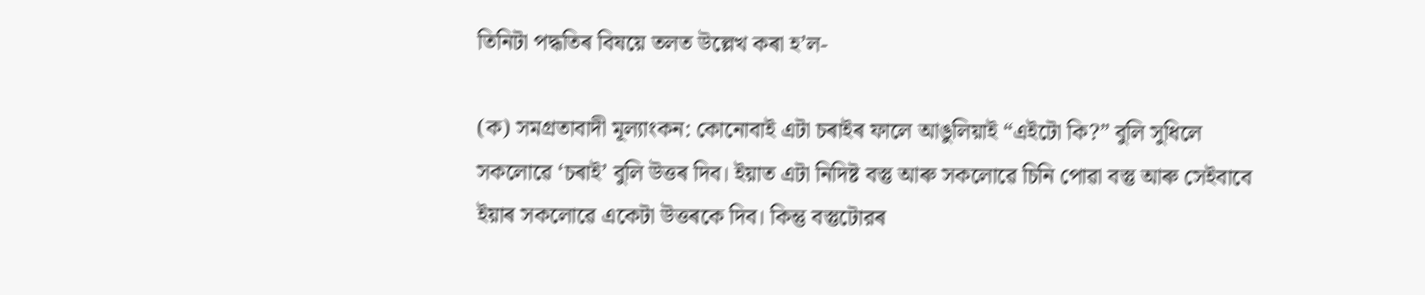তিনিটা পদ্ধতিৰ বিষয়ে তলত উল্লেখ কৰা হ’ল-

(ক) সমগ্রতাবাদী মূল্যাংকন: কোনোবাই এটা চৰাইৰ ফালে আঙুলিয়াই “এইটো কি?” বুলি সুধিলে সকলোৱে ‘চৰাই’ বুলি উত্তৰ দিব। ইয়াত এটা নিদিষ্ট বস্তু আৰু সকলোৱে চিনি পোৱা বস্তু আৰু সেইবাবে ইয়াৰ সকলোৱে একেটা উত্তৰকে দিব। কিন্তু বস্তুটোরৰ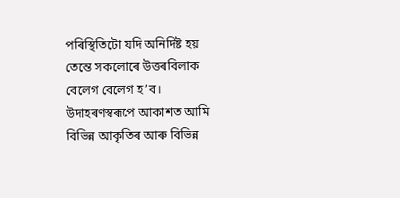পৰিস্থিতিটো যদি অনির্দিষ্ট হয় তেন্তে সকলোৰে উত্তৰবিলাক বেলেগ বেলেগ হ’ব। উদাহৰণস্বৰূপে আকাশত আমি বিভিন্ন আকৃতিৰ আৰু বিভিন্ন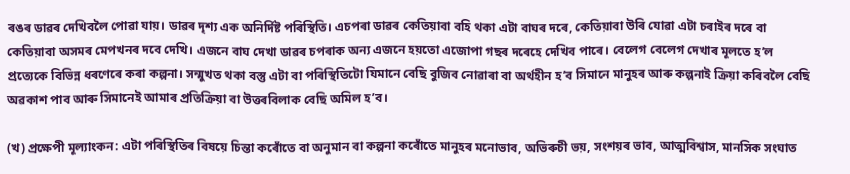ৰঙৰ ডাৱৰ দেখিবলৈ পোৱা যায়। ডাৱৰ দৃশ্য এক অনির্দিষ্ট পৰিস্থিতি। এচপৰা ডাৱৰ কেতিয়াবা বহি থকা এটা বাঘৰ দৰে, কেতিয়াবা উৰি যোৱা এটা চৰাইৰ দৰে বা কেতিয়াবা অসমৰ মেপখনৰ দবে দেখি। এজনে বাঘ দেখা ডাৱৰ চপৰাক অন্য এজনে হয়তো এজোপা গছৰ দৰেহে দেখিব পাৰে। বেলেগ বেলেগ দেখাৰ মূলতে হ’ল প্রত্যেকে বিভিন্ন ধৰণেৰে কৰা কল্পনা। সন্মুখত থকা বস্তু এটা বা পৰিস্থিতিটো যিমানে বেছি বুজিব নোৱাৰা বা অর্থহীন হ’ব সিমানে মানুহৰ আৰু কল্পনাই ক্রিয়া কৰিবলৈ বেছি অৱকাশ পাব আৰু সিমানেই আমাৰ প্রতিক্রিয়া বা উত্তৰবিলাক বেছি অমিল হ’ব।

(খ) প্রক্ষেপী মূল্যাংকন: এটা পৰিস্থিতিৰ বিষয়ে চিন্তা কৰোঁতে বা অনুমান বা কল্পনা কৰোঁতে মানুহৰ মনোভাব, অভিৰুচী ভয়, সংশয়ৰ ভাব, আত্মবিশ্বাস, মানসিক সংঘাত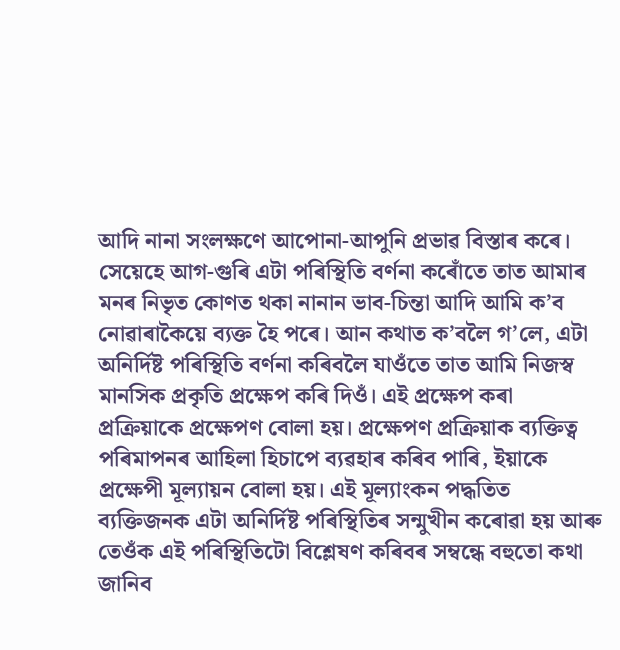আদি নানা সংলক্ষণে আপোনা-আপুনি প্রভাৱ বিস্তাৰ কৰে। সেয়েহে আগ-গুৰি এটা পৰিস্থিতি বৰ্ণনা কৰোঁতে তাত আমাৰ মনৰ নিভৃত কোণত থকা নানান ভাব-চিন্তা আদি আমি ক’ব নোৱাৰাকৈয়ে ব্যক্ত হৈ পৰে। আন কথাত ক’বলৈ গ’লে, এটা অনির্দিষ্ট পৰিস্থিতি বৰ্ণনা কৰিবলৈ যাওঁতে তাত আমি নিজস্ব মানসিক প্রকৃতি প্রক্ষেপ কৰি দিওঁ। এই প্রক্ষেপ কৰা প্ৰক্ৰিয়াকে প্রক্ষেপণ বোলা হয়। প্রক্ষেপণ প্রক্রিয়াক ব্যক্তিত্ব পৰিমাপনৰ আহিলা হিচাপে ব্যৱহাৰ কৰিব পাৰি, ইয়াকে প্রক্ষেপী মূল্যায়ন বোলা হয়। এই মূল্যাংকন পদ্ধতিত ব্যক্তিজনক এটা অনির্দিষ্ট পৰিস্থিতিৰ সন্মুখীন কৰোৱা হয় আৰু তেওঁক এই পৰিস্থিতিটো বিশ্লেষণ কৰিবৰ সম্বন্ধে বহুতো কথা জানিব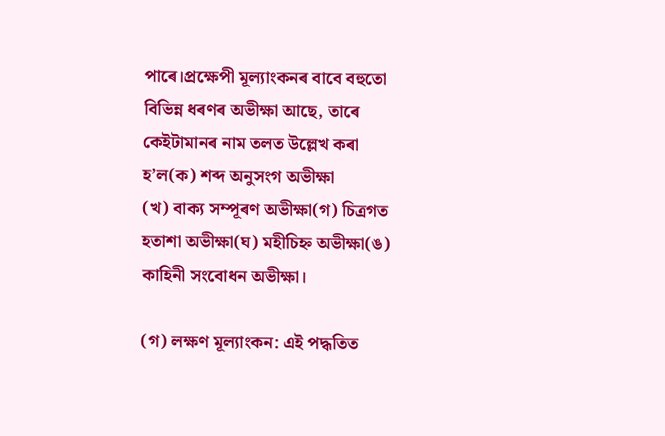পাৰে।প্রক্ষেপী মূল্যাংকনৰ বাবে বহুতো বিভিন্ন ধৰণৰ অভীক্ষা আছে, তাৰে কেইটামানৰ নাম তলত উল্লেখ কৰা হ’ল(ক) শব্দ অনুসংগ অভীক্ষা
(খ) বাক্য সম্পূৰণ অভীক্ষা(গ) চিত্রগত হতাশা অভীক্ষা(ঘ) মহীচিহ্ন অভীক্ষা(ঙ) কাহিনী সংবোধন অভীক্ষা।

(গ) লক্ষণ মূল্যাংকন: এই পদ্ধতিত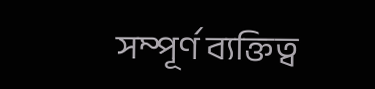সম্পূর্ণ ব্যক্তিত্ব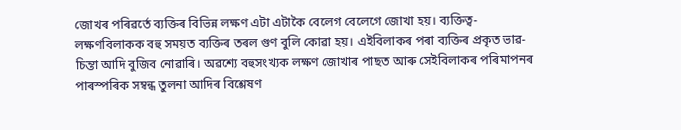জোখৰ পৰিৱৰ্তে ব্যক্তিৰ বিভিন্ন লক্ষণ এটা এটাকৈ বেলেগ বেলেগে জোখা হয়। ব্যক্তিত্ব-লক্ষণবিলাকক বহু সময়ত ব্যক্তিৰ তৰল গুণ বুলি কোৱা হয়। এইবিলাকৰ পৰা ব্যক্তিৰ প্ৰকৃত ভাৱ-চিন্তা আদি বুজিব নোৱাৰি। অৱশ্যে বহুসংখ্যক লক্ষণ জোখাৰ পাছত আৰু সেইবিলাকৰ পৰিমাপনৰ পাৰস্পৰিক সম্বন্ধ তুলনা আদিৰ বিশ্লেষণ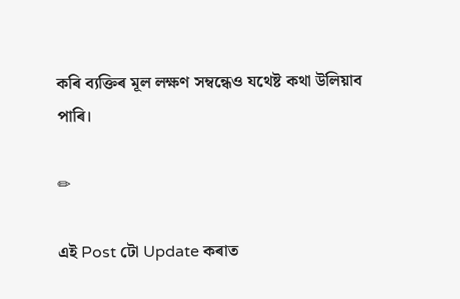কৰি ব্যক্তিৰ মূল লক্ষণ সম্বন্ধেও যথেষ্ট কথা উলিয়াব পাৰি।

✏

এই Post টো Update কৰাত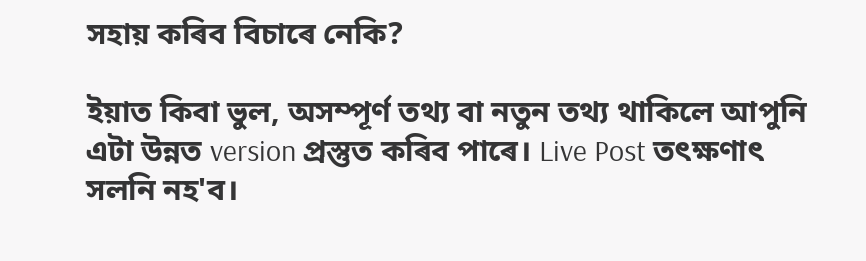সহায় কৰিব বিচাৰে নেকি?

ইয়াত কিবা ভুল, অসম্পূৰ্ণ তথ্য বা নতুন তথ্য থাকিলে আপুনি এটা উন্নত version প্ৰস্তুত কৰিব পাৰে। Live Post তৎক্ষণাৎ সলনি নহ'ব।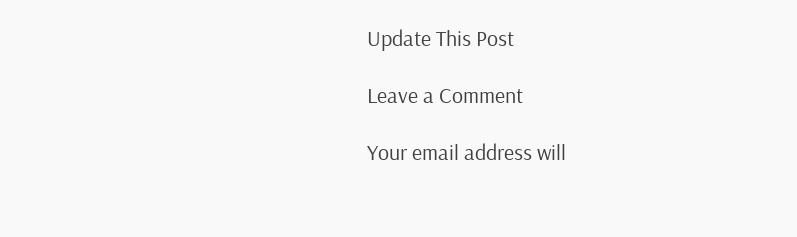Update This Post

Leave a Comment

Your email address will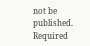not be published. Required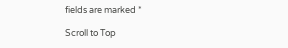fields are marked *

Scroll to Top